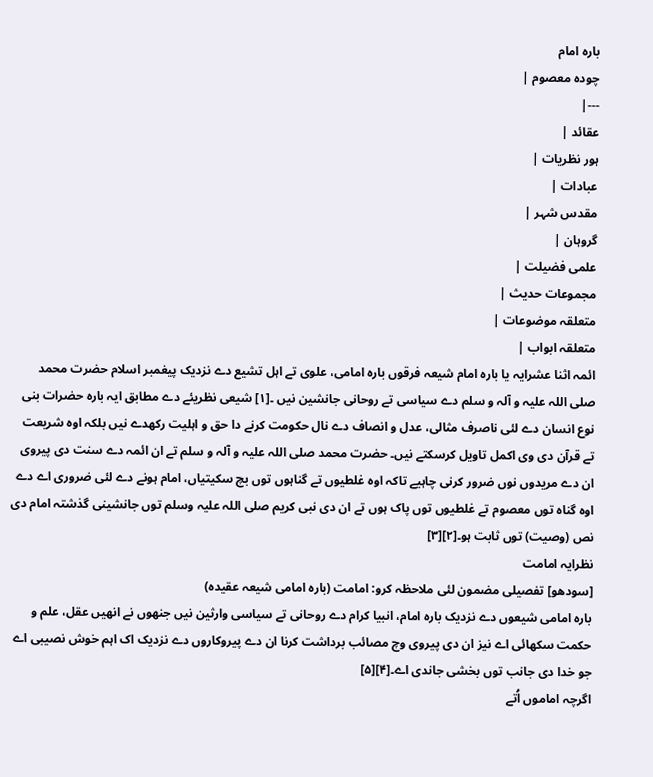بارہ امام
چودہ معصوم |
---|
عقائد |
ہور نظریات |
عبادات |
مقدس شہر |
گروہان |
علمی فضیلت |
مجموعات حدیث |
متعلقہ موضوعات |
متعلقہ ابواب |
ائمہ اثنا عشرایہ یا بارہ امام شیعہ فرقوں بارہ امامی، علوی تے اہل تشیع دے نزدیک پیغمبر اسلام حضرت محمد صلی اللہ علیہ و آلہ و سلم دے سیاسی تے روحانی جانشین نیں ۔[۱] شیعی نظریئے دے مطابق ایہ بارہ حضرات بنی نوع انسان دے لئی ناصرف مثالی، عدل و انصاف دے نال حکومت کرنے دا حق و اہلیت رکھدے نیں بلکہ اوہ شریعت تے قرآن دی وی اکمل تاویل کرسکتے نیں۔ حضرت محمد صلی اللہ علیہ و آلہ و سلم تے ان ائمہ دے سنت دی پیروی ان دے مریدوں نوں ضرور کرنی چاہیے تاکہ اوہ غلطیوں تے گناہوں توں بچ سکیتیاں، امام ہونے دے لئی ضروری اے دے اوہ گناہ توں معصوم تے غلطیوں توں پاک ہوں تے ان دی نبی کریم صلی اللہ علیہ وسلم توں جانشینی گذشتہ امام دی نص (وصیت) توں ثابت ہو۔[۲][۳]
نظرایہ امامت
[سودھو] تفصیلی مضمون لئی ملاحظہ کرو: امامت (بارہ امامی شیعہ عقیدہ)
بارہ امامی شیعوں دے نزدیک بارہ امام، انبیا کرام دے روحانی تے سیاسی وارثین نیں جنھوں نے انھیں عقل، علم و حکمت سکھائی اے نیز ان دی پیروی وچ مصائب برداشت کرنا ان دے پیروکاروں دے نزدیک اک اہم خوش نصیبی اے جو خدا دی جانب توں بخشی جاندی اے۔[۴][۵]
اگرچہ اماموں اُتے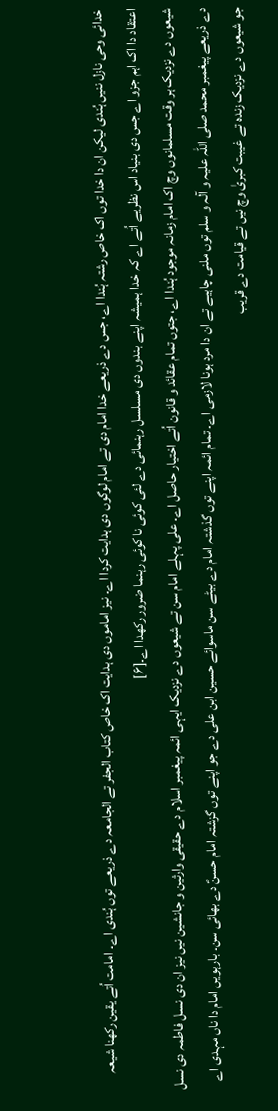خدائی وحی نازل ننیں ہُندی لیکن ان دا خدا توں اک خاص رشتہ ہُندا اے، جس دے ذریعے خدا امام دی تے امام لوگوں دی ہدایت کردا اے۔ نیز اماموں دی ہدایت اک خاص کتاب الجفر تے الجامعہ دے ذریعے توں ہُندی اے۔ امامت اُتے یقین رکھنا شیعہ اعتقاد دا اک اہم جزو اے جس دی بنیاد اس نظریے اُتے اے کہ خدا ہمیشہ اپنے بندوں دی مسلسل رہنمائی دے لئی کوئی نا کوئی رہنما ضرور رکھدا اے۔[۶]
شیعوں دے نزدیک ہر وقت مسلمانوں وچ اک امام زمانہ موجود ہُندا اے، جتوں تمام عقائد و قانون اُتے اختیار حاصل اے۔ علی پہلے امام سن تے شیعوں دے نزدیک ایہی ائمہ پیغمبر اسلام دے حقیقی وارثین و جانشین نیں نیز ان دی نسل فاطمہ دی نسل دے ذریعے پیغمبر محمد صلی اللہ علیہ و آلہ و سلم توں ملنی چاہیے تے ان دا مرد ہونا لازمی اے۔ تمام ائمہ اپنے توں گذشتہ امام دے بیٹے سن ماسوائے حسین ابن علی دے جو اپنے توں گزشتہ امام حسنؑ دے بھائی سن۔ بارہویں امام دا ناں مہدی اے جو شیعوں دے نزدیک زندہ تے غیبت کبریٰ وچ نیں تے قیامت دے قریب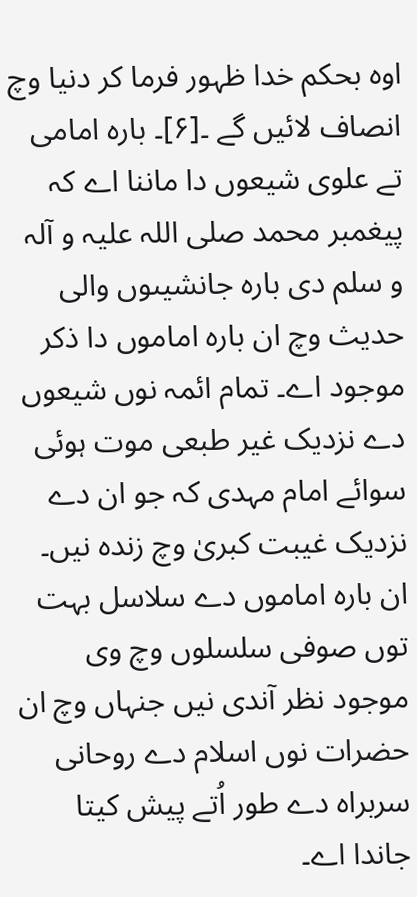اوہ بحکم خدا ظہور فرما کر دنیا وچ انصاف لائیں گے ۔[۶]۔ بارہ امامی تے علوی شیعوں دا ماننا اے کہ پیغمبر محمد صلی اللہ علیہ و آلہ و سلم دی بارہ جانشیںوں والی حدیث وچ ان بارہ اماموں دا ذکر موجود اے۔ تمام ائمہ نوں شیعوں دے نزدیک غیر طبعی موت ہوئی سوائے امام مہدی کہ جو ان دے نزدیک غیبت کبریٰ وچ زندہ نیں۔
ان بارہ اماموں دے سلاسل بہت توں صوفی سلسلوں وچ وی موجود نظر آندی نیں جنہاں وچ ان حضرات نوں اسلام دے روحانی سربراہ دے طور اُتے پیش کیتا جاندا اے۔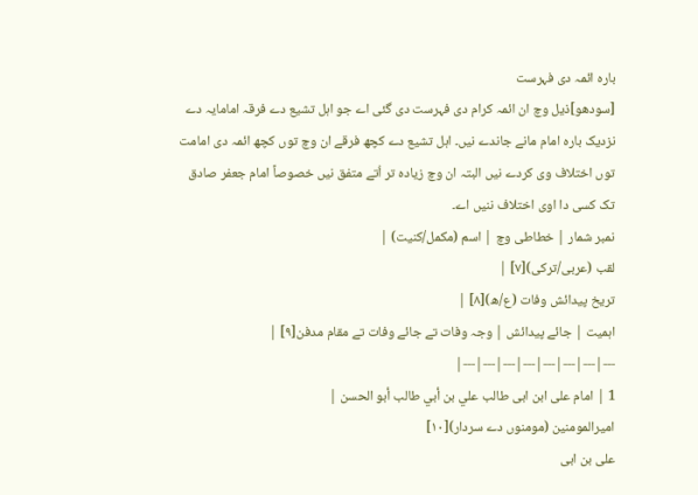بارہ ائمہ دی فہرست
[سودھو]ذیل وچ ان ائمہ کرام دی فہرست دی گئی اے جو اہل تشیع دے فرقہ امامایہ دے نزدیک بارہ امام مانے جاندے نیں۔ اہل تشیع دے کچھ فرقے ان وچ توں کچھ ائمہ دی امامت توں اختلاف وی کردے نیں البتہ ان وچ زیادہ تر اُتے متفق نیں خصوصاً امام جعفر صادق تک کسی دا اوی اختلاف ننیں اے۔
نمبر شمار | خطاطی وچ | اسم (مکمل/کنیت) |
لقب (عربی/ترکی)[۷] |
تریخ پیدائش وفات (ع/ھ)[۸] |
اہمیت | جائے پیدائش | وجہ وفات تے جائے وفات تے مقام مدفن[۹] |
---|---|---|---|---|---|---|---|
1 | امام علی ابن ابی طالب علي بن أبي طالب أبو الحسن |
امیرالمومنین (مومنوں دے سردار)[۱۰]
علی بن ابی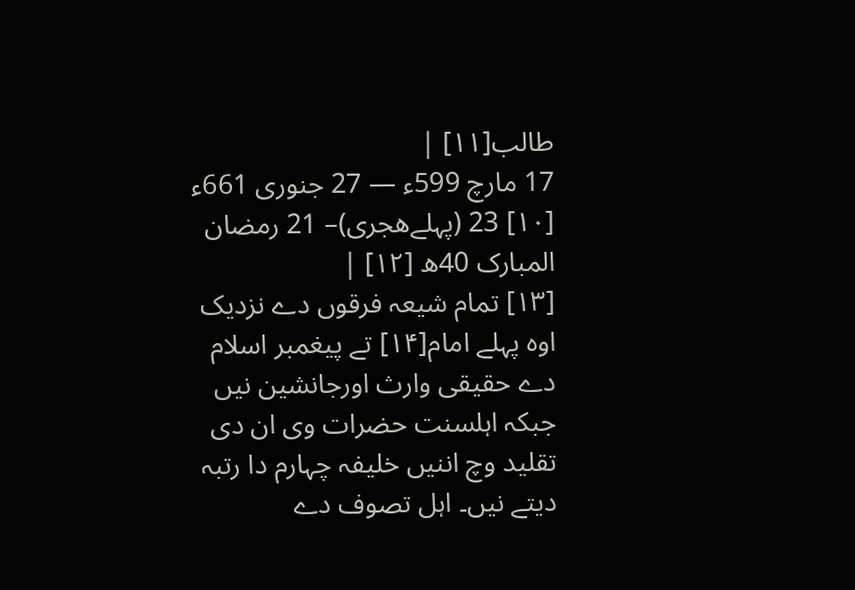طالب[۱۱] |
17 مارچ 599ء — 27 جنوری 661ء [۱۰] 23 (پہلےھجری)– 21 رمضان المبارک 40ھ [۱۲] |
[۱۳] تمام شیعہ فرقوں دے نزدیک اوہ پہلے امام[۱۴] تے پیغمبر اسلام دے حقیقی وارث اورجانشین نیں جبکہ اہلسنت حضرات وی ان دی تقلید وچ اننیں خلیفہ چہارم دا رتبہ دیتے نیں۔ اہل تصوف دے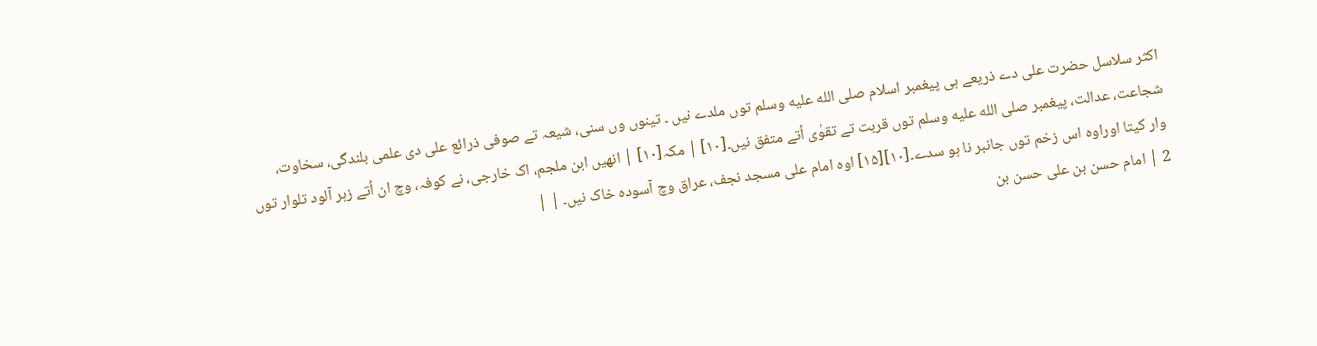اکثر سلاسل حضرت علی دے ذریعے ہی پیغمبر اسلام صلى الله عليه وسلم توں ملدے نیں ۔ تینوں وں سنی، شیعہ تے صوفی ذرائع علی دی علمی بلندگی، سخاوت، شجاعت، عدالت، پیغمبر صلى الله عليه وسلم توں قربت تے تقوٰی اُتے متفق نیں۔[۱۰] | مکہ[۱۰] | انھیں ابن ملجم، اک خارجی، نے کوفہ، وچ ان اُتے زہر آلود تلوار توں وار کیتا اوراوہ اس زخم توں جانبر نا ہو سدے۔[۱۰][۱۵] اوہ امام علی مسجد نجف، عراق وچ آسودہ خاک نیں۔ | |
2 | امام حسن بن علی حسن بن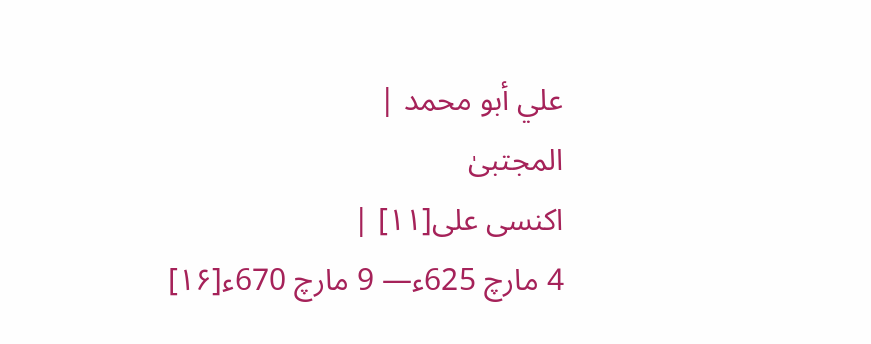علي أبو محمد |
المجتبیٰ
اکنسی علی[۱۱] |
4 مارچ 625ء— 9 مارچ 670ء[۱۶]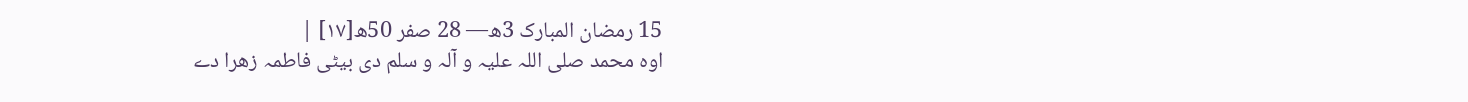15 رمضان المبارک 3ھ— 28 صفر 50ھ[۱۷] |
اوہ محمد صلی اللہ علیہ و آلہ و سلم دی بیٹی فاطمہ زھرا دے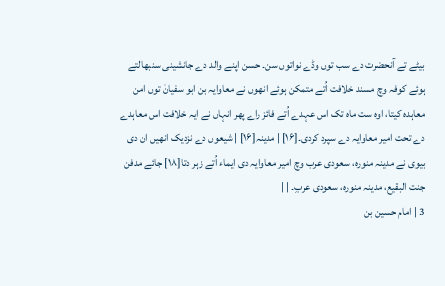بیٹے تے آنحضرت دے سب توں وڈے نواتوں سن۔ حسن اپنے والد دے جانشینی سنبھالتے ہوئے کوفہ وچ مسند خلافت اُتے متمکن ہوئے انھوں نے معاوایہ بن ابو سفیانٰ توں امن معاہدہ کیتا، اوہ ست ماہ تک اس عہدے اُتے فائز راے پھر انہاں نے ایہ خلافت اس معاہدے دے تحت امیر معاوایہ دے سپرد کردی۔[۱۶] | مدینہ[۱۶] | شیعوں دے نزدیک انھیں ان دی بیوی نے مدینہ منورہ، سعودی عرب وچ امیر معاوایہ دی ایماء اُتے زہر دتا[۱۸] جائے مدفن جنت البقیع، مدینہ منورہ، سعودی عربِ۔ | |
3 | امام حسین بن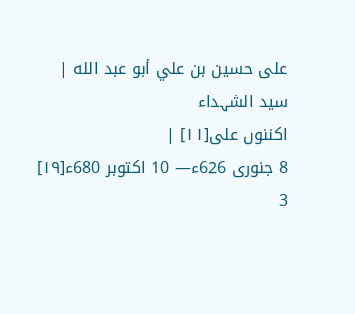علی حسین بن علي أبو عبد الله |
سید الشہداء
اکننوں علی[۱۱] |
8 جنوری 626ء— 10 اکتوبر 680ء[۱۹]
3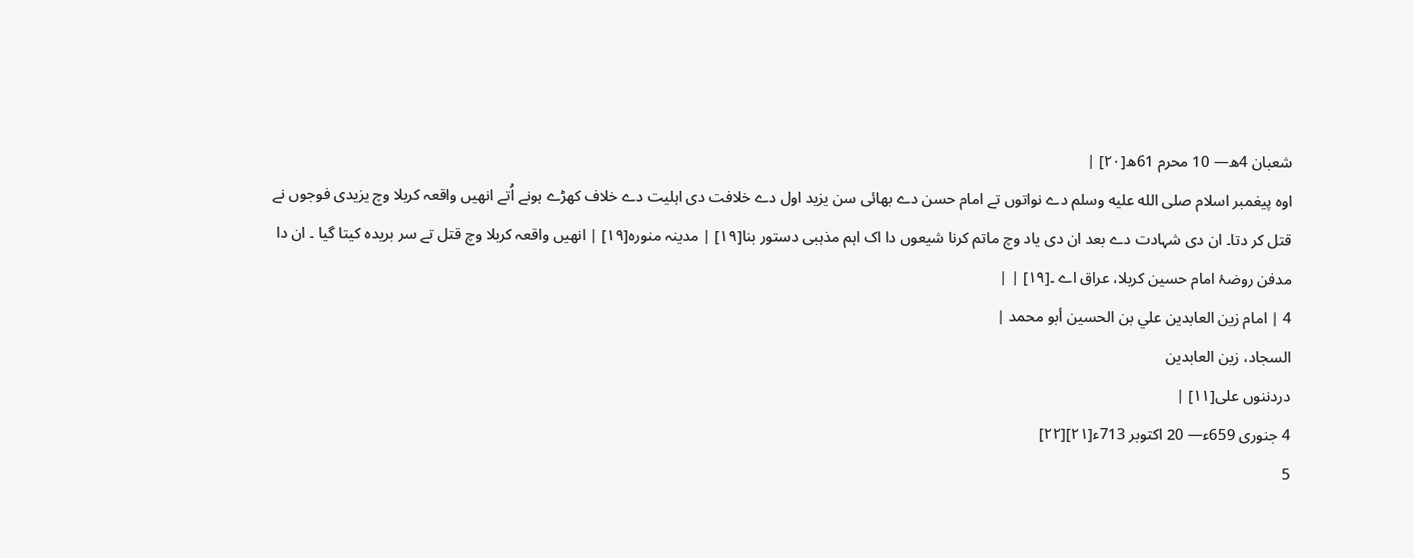شعبان 4ھ— 10 محرم 61ھ[۲۰] |
اوہ پیغمبر اسلام صلى الله عليه وسلم دے نواتوں تے امام حسن دے بھائی سن یزید اول دے خلافت دی اہلیت دے خلاف کھڑے ہونے اُتے انھیں واقعہ کربلا وچ یزیدی فوجوں نے قتل کر دتا۔ ان دی شہادت دے بعد ان دی یاد وچ ماتم کرنا شیعوں دا اک اہم مذہبی دستور بنا[۱۹] | مدینہ منورہ[۱۹] | انھیں واقعہ کربلا وچ قتل تے سر بریدہ کیتا گیا ۔ ان دا مدفن روضۂ امام حسين کربلا، عراق اے ۔[۱۹] | |
4 | امام زین العابدین علي بن الحسین أبو محمد |
السجاد، زین العابدین
دردننوں علی[۱۱] |
4 جنوری 659ء— 20 اکتوبر 713ء[۲۱][۲۲]
5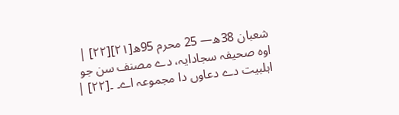شعبان 38ھ— 25 محرم 95ھ[۲۱][۲۲] |
اوہ صحیفہ سجادایہ، دے مصنف سن جو اہلبیت دے دعاوں دا مجموعہ اے۔ ۔[۲۲] |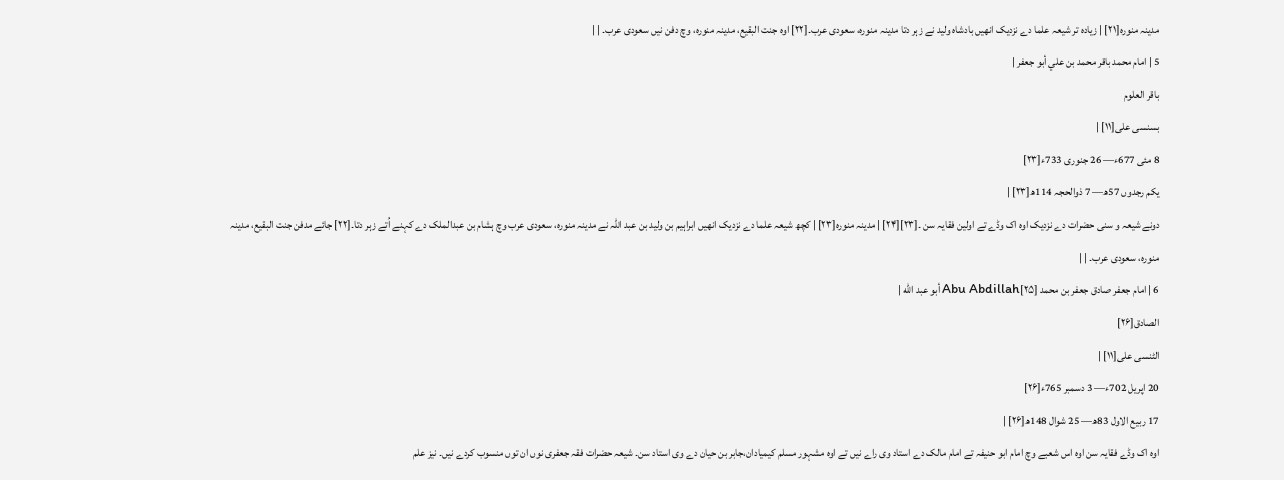مدینہ منورہ[۲۱] | زیادہ تر شیعہ علما دے نزدیک انھیں بادشاہ ولید نے زہر دتا مدینہ منورہ، سعودی عرب۔[۲۲] اوہ جنت البقیع، مدینہ منورہ، وچ دفن نیں سعودی عرب۔ | |
5 | امام محمد باقر محمد بن علي أبو جعفر |
باقر العلوم
بسنسی علی[۱۱] |
8 مئی 677ء— 26 جنوری 733ء[۲۳]
یکم رجدوں 57ھ— 7 ذوالحجہ 114ھ[۲۳] |
دونے شیعہ و سنی حضرات دے نزدیک اوہ اک وڈے تے اولین فقایہ سن ۔[۲۳][۲۴] | مدینہ منورہ[۲۳] | کچھ شیعہ علما دے نزدیک انھیں ابراہیم بن ولید بن عبد اللہ نے مدینہ منورہ، سعودی عرب وچ ہشام بن عبدالملک دے کہنے اُتے زہر دتا۔[۲۲] جائے مدفن جنت البقیع، مدینہ منورہ، سعودی عرب۔ | |
6 | امام جعفر صادق جعفر بن محمد Abu Abdillah[۲۵] أبو عبد الله |
الصادق[۲۶]
الٹنسی علی[۱۱] |
20 اپریل 702ء— 3 دسمبر 765ء[۲۶]
17 ربیع الاول 83ھ— 25 شوال 148ھ[۲۶] |
اوہ اک وڈے فقایہ سن اوہ اس شعبے وچ امام ابو حنیفہ تے امام مالک دے استاد وی راے نیں تے اوہ مشہور مسلم کیمیادان،جابر بن حیان دے وی استاد سن۔ شیعہ حضرات فقہ جعفری نوں ان توں منسوب کردے نیں۔ نیز علم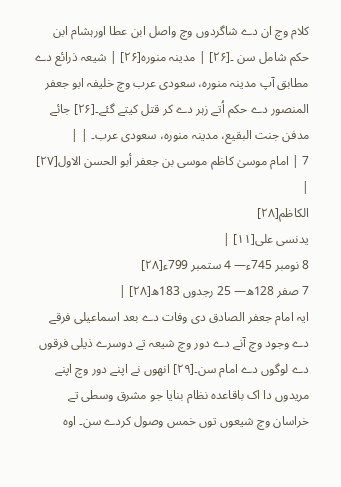کلام وچ ان دے شاگردوں وچ واصل ابن عطا اورہشام ابن حکم شامل سن ۔[۲۶] | مدینہ منورہ[۲۶] | شیعہ ذرائع دے مطابق آپ مدینہ منورہ، سعودی عرب وچ خلیفہ ابو جعفر المنصور دے حکم اُتے زہر دے کر قتل کیتے گئے۔[۲۶] جائے مدفن جنت البقیع، مدینہ منورہ، سعودی عرب۔ | |
7 | امام موسیٰ کاظم موسی بن جعفر أبو الحسن الاول[۲۷] |
الکاظم[۲۸]
یدنسی علی[۱۱] |
8 نومبر 745ء— 4 ستمبر 799ء[۲۸]
7 صفر 128ھ— 25 رجدوں 183ھ[۲۸] |
ایہ امام جعفر الصادق دی وفات دے بعد اسماعیلی فرقے دے وجود وچ آنے دے دور وچ شیعہ تے دوسرے ذیلی فرقوں دے لوگوں دے امام سن۔[۲۹] انھوں نے اپنے دور وچ اپنے مریدوں دا اک باقاعدہ نظام بنایا جو مشرق وسطی تے خراسان وچ شیعوں توں خمس وصول کردے سن۔ اوہ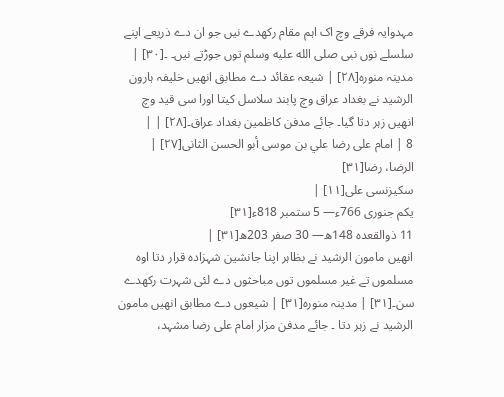مہدوایہ فرقے وچ اک اہم مقام رکھدے نیں جو ان دے ذریعے اپنے سلسلے نوں نبی صلى الله عليه وسلم توں جوڑتے نیں۔ ۔[۳۰] | مدینہ منورہ[۲۸] | شیعہ عقائد دے مطابق انھیں خلیفہ ہارون الرشید نے بغداد عراق وچ پابند سلاسل کیتا اورا سی قید وچ انھیں زہر دتا گیا۔ جائے مدفن کاظمین بغداد عراق۔[۲۸] | |
8 | امام علی رضا علي بن موسی أبو الحسن الثانی[۲۷] |
الرضا، رضا[۳۱]
سکیزنسی علی[۱۱] |
یکم جنوری 766ء— 5 ستمبر 818ء[۳۱]
11 ذوالقعدہ 148ھ— 30 صفر 203ھ[۳۱] |
انھیں مامون الرشید نے بظاہر اپنا جانشین شہزادہ قرار دتا اوہ مسلموں تے غیر مسلموں توں مباحثوں دے لئی شہرت رکھدے سن۔[۳۱] | مدینہ منورہ[۳۱] | شیعوں دے مطابق انھیں مامون الرشید نے زہر دتا ۔ جائے مدفن مزار امام علی رضا مشہد،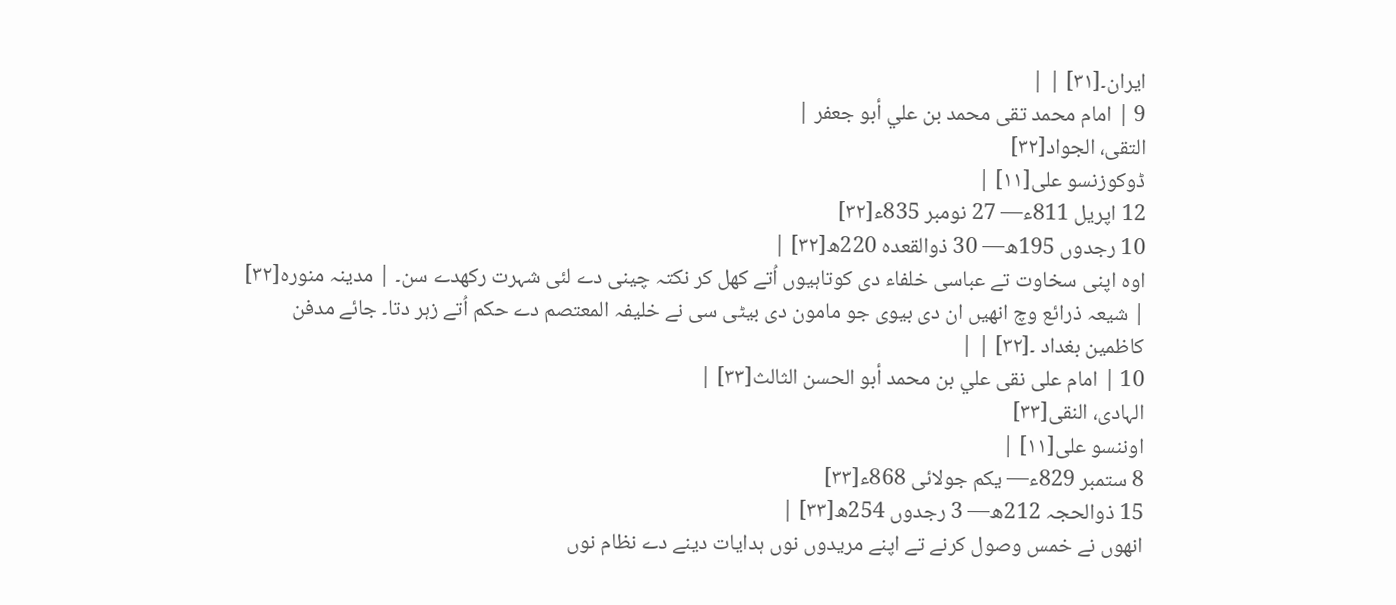ایران۔[۳۱] | |
9 | امام محمد تقی محمد بن علي أبو جعفر |
التقی، الجواد[۳۲]
ڈوکوزنسو علی[۱۱] |
12 اپریل 811ء— 27 نومبر 835ء[۳۲]
10 رجدوں 195ھ— 30 ذوالقعدہ 220ھ[۳۲] |
اوہ اپنی سخاوت تے عباسی خلفاء دی کوتاہیوں اُتے کھل کر نکتہ چینی دے لئی شہرت رکھدے سن۔ | مدینہ منورہ[۳۲] | شیعہ ذرائع وچ انھیں ان دی بیوی جو مامون دی بیٹی سی نے خلیفہ المعتصم دے حکم اُتے زہر دتا۔ جائے مدفن کاظمین بغداد ۔[۳۲] | |
10 | امام علی نقی علي بن محمد أبو الحسن الثالث[۳۳] |
الہادی، النقی[۳۳]
اوننسو علی[۱۱] |
8 ستمبر 829ء— یکم جولائی 868ء[۳۳]
15 ذوالحجہ 212ھ— 3 رجدوں 254ھ[۳۳] |
انھوں نے خمس وصول کرنے تے اپنے مریدوں نوں ہدایات دینے دے نظام نوں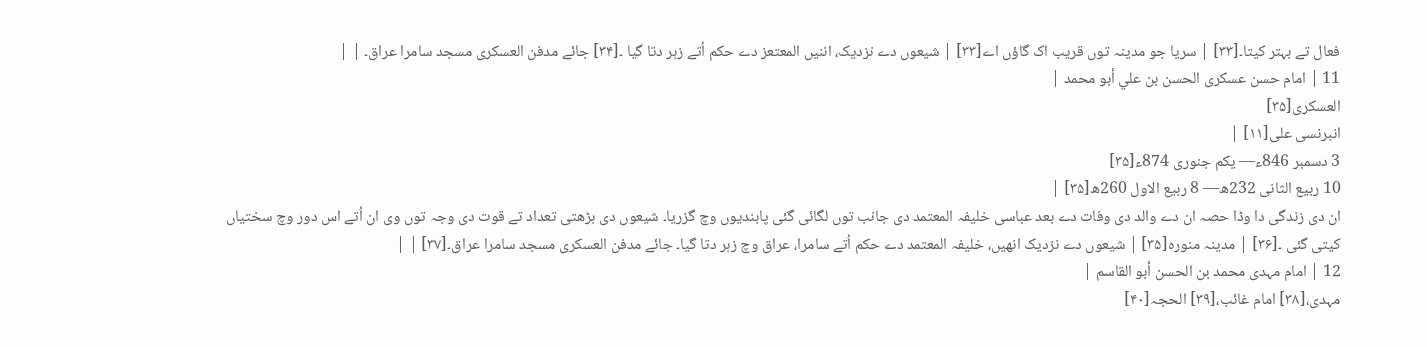فعال تے بہتر کیتا۔[۳۳] | سریا جو مدینہ توں قریب اک گاؤں اے[۳۳] | شیعوں دے نزدیک، اننیں المعتعز دے حکم اُتے زہر دتا گیا ۔[۳۴] جائے مدفن العسکری مسجد سامرا عراق۔ | |
11 | امام حسن عسکری الحسن بن علي أبو محمد |
العسکری[۳۵]
انبرنسی علی[۱۱] |
3 دسمبر 846ء— یکم جنوری 874ء[۳۵]
10 ربیع الثانی 232ھ— 8 ربیع الاول 260ھ[۳۵] |
ان دی زندگی دا وڈا حصہ ان دے والد دی وفات دے بعد عباسی خلیفہ المعتمد دی جانب توں لگائی گئی پابندیوں وچ گزریا۔ شیعوں دی بڑھتی تعداد تے قوت دی وجہ توں وی ان اُتے اس دور وچ سختیاں کیتی گئی ۔[۳۶] | مدینہ منورہ[۳۵] | شیعوں دے نزدیک انھیں، خلیفہ المعتمد دے حکم اُتے سامرا، عراق وچ زہر دتا گیا۔ جائے مدفن العسکری مسجد سامرا عراق۔[۳۷] | |
12 | امام مہدی محمد بن الحسن أبو القاسم |
مہدی،[۳۸] امام غائب،[۳۹] الحجہ[۴۰]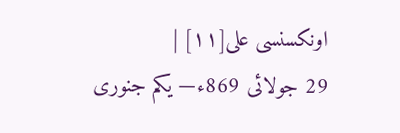اونکسنسی علی[۱۱] |
29 جولائی 869ء— یکم جنوری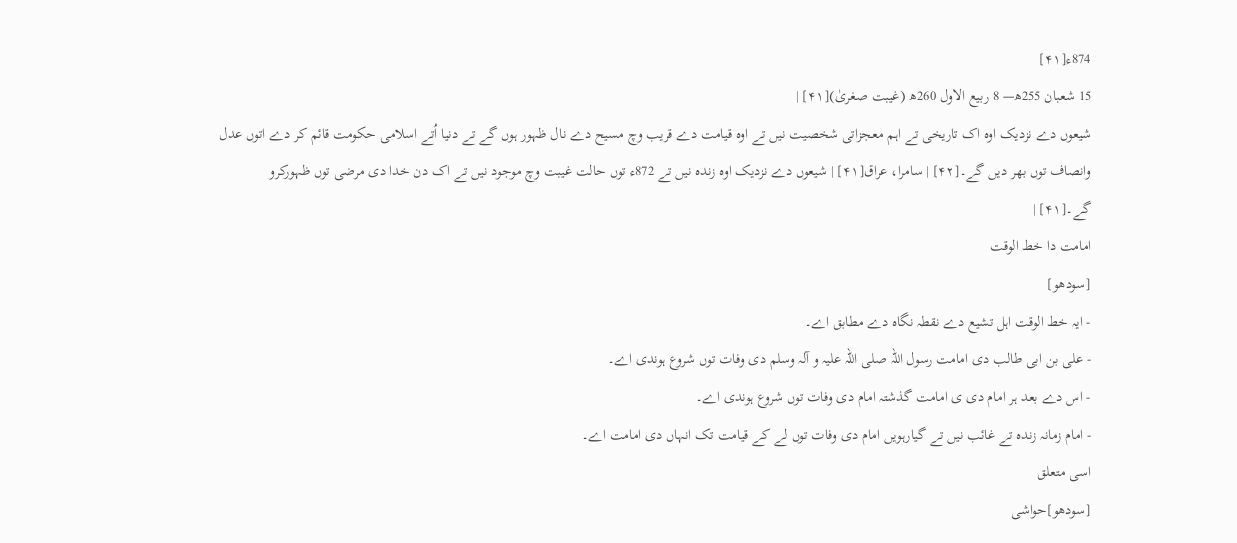874ء[۴۱]
15 شعبان 255ھ— 8 ربیع الاول 260ھ (غیبت صغریٰ)[۴۱] |
شیعوں دے نزدیک اوہ اک تاریخی تے اہم معجزاتی شخصیت نیں تے اوہ قیامت دے قریب وچ مسیح دے نال ظہور ہوں گے تے دنیا اُتے اسلامی حکومت قائم کر دے اتوں عدل وانصاف توں بھر دیں گے۔[۴۲] | سامرا، عراق[۴۱] | شیعوں دے نزدیک اوہ زندہ نیں تے 872ء توں حالت غیبت وچ موجود نیں تے اک دن خدا دی مرضی توں ظہورکرو گے۔[۴۱] |
امامت دا خط الوقت
[سودھو]
- ایہ خط الوقت اہل تشیع دے نقطہ نگاہ دے مطابق اے۔
- علی بن ابی طالب دی امامت رسول اللہ صلی اللہ علیہ و آلہ وسلم دی وفات توں شروع ہوندی اے۔
- اس دے بعد ہر امام دی ی امامت گذشتہ امام دی وفات توں شروع ہوندی اے۔
- امام زمانہ زندہ تے غائب نیں تے گیارہویں امام دی وفات توں لے کے قیامت تک انہاں دی امامت اے۔
اسی متعلق
[سودھو]حواشی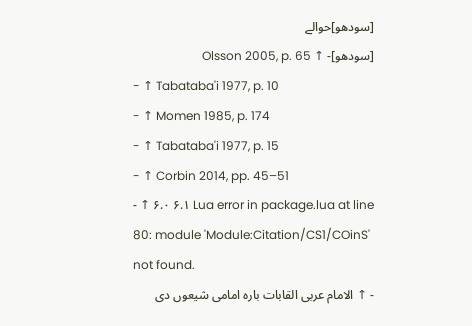[سودھو]حوالے
[سودھو]- ↑ Olsson 2005, p. 65
- ↑ Tabataba'i 1977, p. 10
- ↑ Momen 1985, p. 174
- ↑ Tabataba'i 1977, p. 15
- ↑ Corbin 2014, pp. 45–51
- ↑ ۶.۰ ۶.۱ Lua error in package.lua at line 80: module 'Module:Citation/CS1/COinS' not found.
- ↑ الامام عربی القابات بارہ امامی شیعوں دی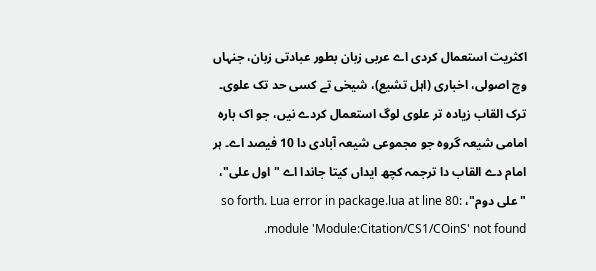اکثریت استعمال کردی اے عربی زبان بطور عبادتی زبان، جنہاں وچ اصولی، اخباری (اہل تشیع)، شیخی تے کسی حد تک علوی۔ ترک القاب زیادہ تر علوی لوگ استعمال کردے نیں، جو اک بارہ امامی شیعہ گروہ جو مجموعی شیعہ آبادی دا 10 فیصد اے۔ ہر امام دے القاب دا ترجمہ کچھ ایداں کیتا جاندا اے "اول علی"، "علی دوم"، so forth. Lua error in package.lua at line 80: module 'Module:Citation/CS1/COinS' not found.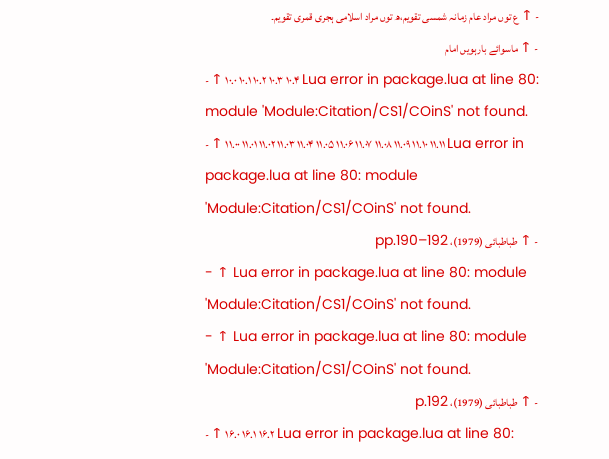- ↑ ع توں مراد عام زمانہ شمسی تقویم،ھ توں مراد اسلامی ہجری قمری تقویم۔
- ↑ ماسوائے بارہویں امام
- ↑ ۱۰.۰ ۱۰.۱ ۱۰.۲ ۱۰.۳ ۱۰.۴ Lua error in package.lua at line 80: module 'Module:Citation/CS1/COinS' not found.
- ↑ ۱۱.۰۰ ۱۱.۰۱ ۱۱.۰۲ ۱۱.۰۳ ۱۱.۰۴ ۱۱.۰۵ ۱۱.۰۶ ۱۱.۰۷ ۱۱.۰۸ ۱۱.۰۹ ۱۱.۱۰ ۱۱.۱۱ Lua error in package.lua at line 80: module 'Module:Citation/CS1/COinS' not found.
- ↑ طباطبائی (1979)، pp.190–192
- ↑ Lua error in package.lua at line 80: module 'Module:Citation/CS1/COinS' not found.
- ↑ Lua error in package.lua at line 80: module 'Module:Citation/CS1/COinS' not found.
- ↑ طباطبائی (1979)، p.192
- ↑ ۱۶.۰ ۱۶.۱ ۱۶.۲ Lua error in package.lua at line 80: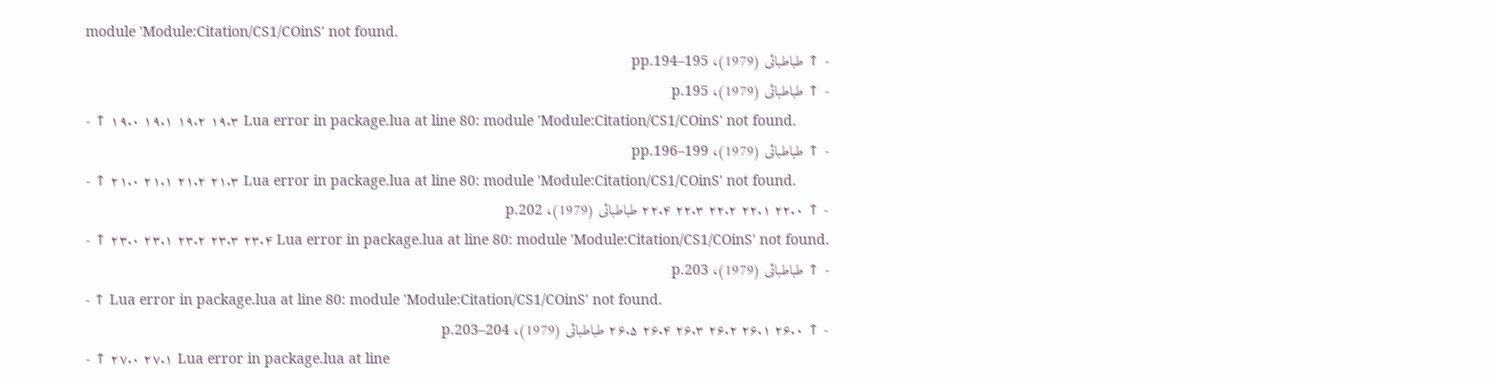module 'Module:Citation/CS1/COinS' not found.
- ↑ طباطبائی (1979)، pp.194–195
- ↑ طباطبائی (1979)، p.195
- ↑ ۱۹.۰ ۱۹.۱ ۱۹.۲ ۱۹.۳ Lua error in package.lua at line 80: module 'Module:Citation/CS1/COinS' not found.
- ↑ طباطبائی (1979)، pp.196–199
- ↑ ۲۱.۰ ۲۱.۱ ۲۱.۲ ۲۱.۳ Lua error in package.lua at line 80: module 'Module:Citation/CS1/COinS' not found.
- ↑ ۲۲.۰ ۲۲.۱ ۲۲.۲ ۲۲.۳ ۲۲.۴ طباطبائی (1979)، p.202
- ↑ ۲۳.۰ ۲۳.۱ ۲۳.۲ ۲۳.۳ ۲۳.۴ Lua error in package.lua at line 80: module 'Module:Citation/CS1/COinS' not found.
- ↑ طباطبائی (1979)، p.203
- ↑ Lua error in package.lua at line 80: module 'Module:Citation/CS1/COinS' not found.
- ↑ ۲۶.۰ ۲۶.۱ ۲۶.۲ ۲۶.۳ ۲۶.۴ ۲۶.۵ طباطبائی (1979)، p.203–204
- ↑ ۲۷.۰ ۲۷.۱ Lua error in package.lua at line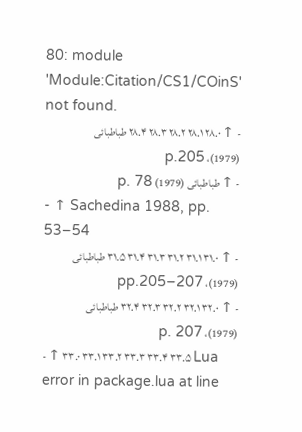80: module 'Module:Citation/CS1/COinS' not found.
- ↑ ۲۸.۰ ۲۸.۱ ۲۸.۲ ۲۸.۳ ۲۸.۴ طباطبائی (1979)، p.205
- ↑ طباطبائی (1979) p. 78
- ↑ Sachedina 1988, pp. 53–54
- ↑ ۳۱.۰ ۳۱.۱ ۳۱.۲ ۳۱.۳ ۳۱.۴ ۳۱.۵ طباطبائی (1979)، pp.205–207
- ↑ ۳۲.۰ ۳۲.۱ ۳۲.۲ ۳۲.۳ ۳۲.۴ طباطبائی (1979)، p. 207
- ↑ ۳۳.۰ ۳۳.۱ ۳۳.۲ ۳۳.۳ ۳۳.۴ ۳۳.۵ Lua error in package.lua at line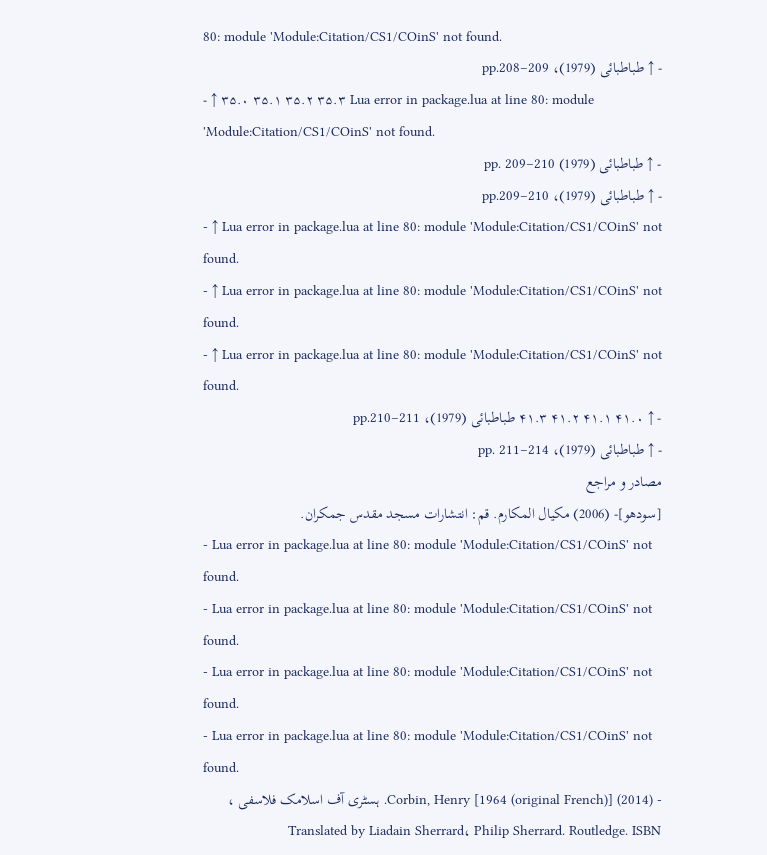80: module 'Module:Citation/CS1/COinS' not found.
- ↑ طباطبائی (1979)، pp.208–209
- ↑ ۳۵.۰ ۳۵.۱ ۳۵.۲ ۳۵.۳ Lua error in package.lua at line 80: module 'Module:Citation/CS1/COinS' not found.
- ↑ طباطبائی (1979) pp. 209–210
- ↑ طباطبائی (1979)، pp.209–210
- ↑ Lua error in package.lua at line 80: module 'Module:Citation/CS1/COinS' not found.
- ↑ Lua error in package.lua at line 80: module 'Module:Citation/CS1/COinS' not found.
- ↑ Lua error in package.lua at line 80: module 'Module:Citation/CS1/COinS' not found.
- ↑ ۴۱.۰ ۴۱.۱ ۴۱.۲ ۴۱.۳ طباطبائی (1979)، pp.210–211
- ↑ طباطبائی (1979)، pp. 211–214
مصادر و مراجع
[سودھو]- (2006) مکیال المکارم. قم: انتشارات مسجد مقدس جمکران.
- Lua error in package.lua at line 80: module 'Module:Citation/CS1/COinS' not found.
- Lua error in package.lua at line 80: module 'Module:Citation/CS1/COinS' not found.
- Lua error in package.lua at line 80: module 'Module:Citation/CS1/COinS' not found.
- Lua error in package.lua at line 80: module 'Module:Citation/CS1/COinS' not found.
- Corbin, Henry [1964 (original French)] (2014). ہسٹری آف اسلامک فلاسفی ، Translated by Liadain Sherrard، Philip Sherrard. Routledge. ISBN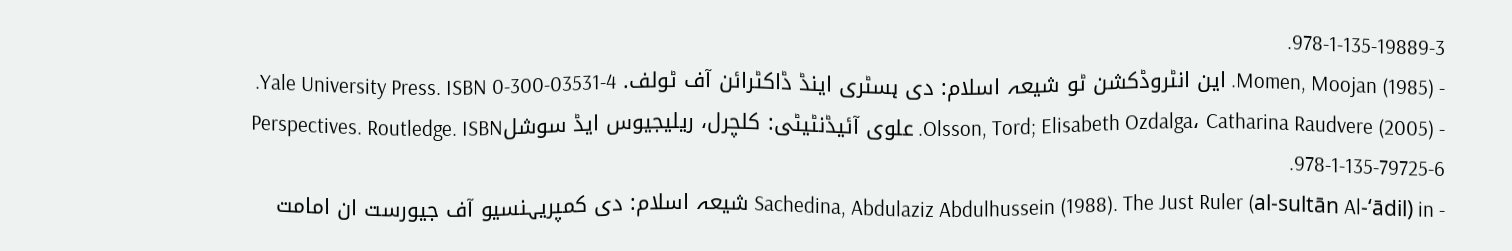978-1-135-19889-3.
- Momen, Moojan (1985). این انٹروڈکشن ٹو شیعہ اسلام: دی ہسٹری اینڈ ڈاکٹرائن آف ٹولف. Yale University Press. ISBN 0-300-03531-4.
- Olsson, Tord; Elisabeth Ozdalga، Catharina Raudvere (2005). علوی آئیڈنٹیٹی: کلچرل، ریلیجیوس ایڈ سوشلPerspectives. Routledge. ISBN 978-1-135-79725-6.
- Sachedina, Abdulaziz Abdulhussein (1988). The Just Ruler (al-sultān Al-ʻādil) in شیعہ اسلام: دی کمپریہنسیو آف جیورست ان امامت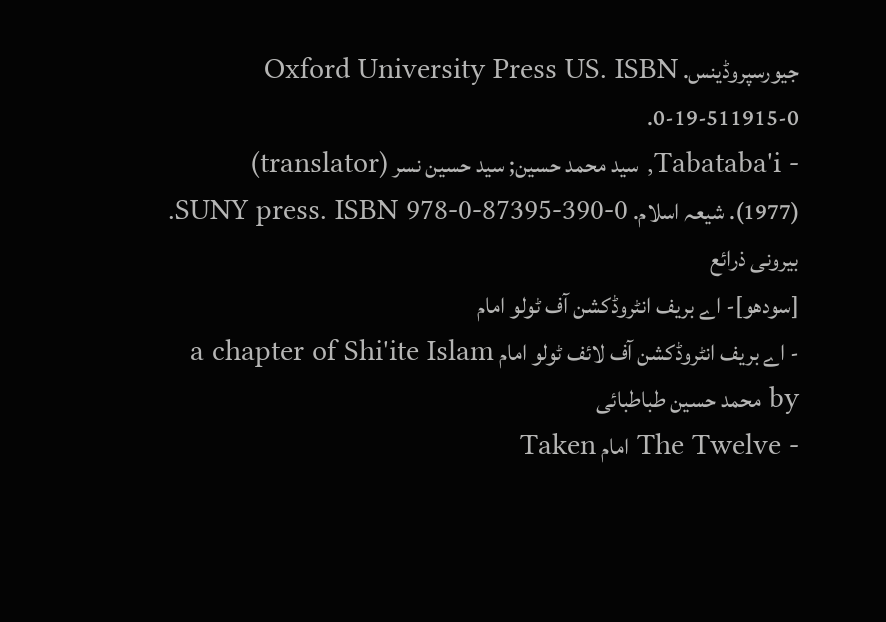جیورسپروڈینس. Oxford University Press US. ISBN 0-19-511915-0.
- Tabataba'i, سید محمد حسین; سید حسین نسر (translator) (1977). شیعہ اسلام. SUNY press. ISBN 978-0-87395-390-0.
بیرونی ذرائع
[سودھو]- اے بریف انٹروڈکشن آف ٹولو امام
- اے بریف انٹروڈکشن آف لائف ٹولو امام a chapter of Shi'ite Islam by محمد حسین طباطبائی
- The Twelve امام Taken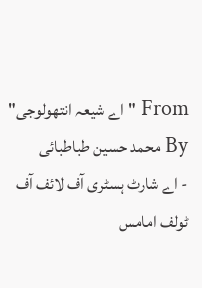From "اے شیعہ انتھولوجی" By محمد حسین طباطبائی
- اے شارٹ ہسٹری آف لائف آف ٹولف امامس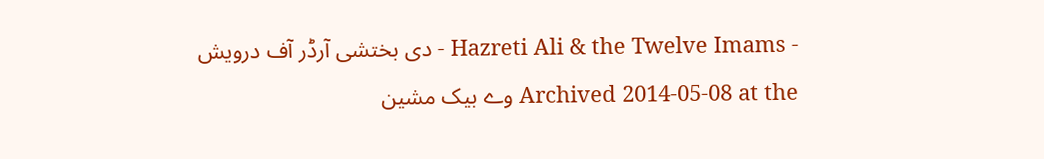- Hazreti Ali & the Twelve Imams - دی بختشی آرڈر آف درویش Archived 2014-05-08 at the وے بیک مشین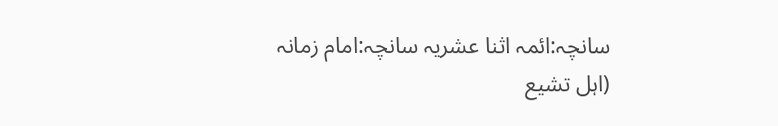سانچہ:ائمہ اثنا عشریہ سانچہ:امام زمانہ (اہل تشیع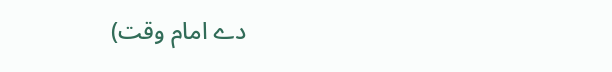دے امام وقت)